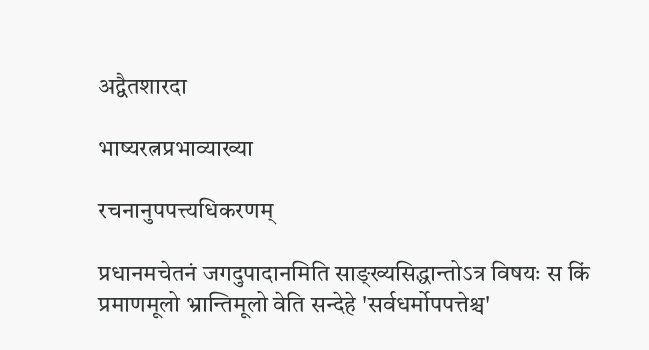अद्वैतशारदा

भाष्यरत्नप्रभाव्याख्या

रचनानुपपत्त्यधिकरणम्

प्रधानमचेतनं जगदुपादानमिति साङ्ख्यसिद्धान्तोऽत्र विषयः स किं प्रमाणमूलो भ्रान्तिमूलो वेति सन्देहे 'सर्वधर्मोपपत्तेश्च'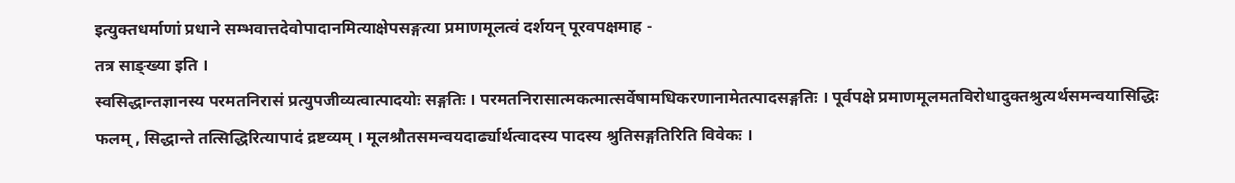इत्युक्तधर्माणां प्रधाने सम्भवात्तदेवोपादानमित्याक्षेपसङ्गत्या प्रमाणमूलत्वं दर्शयन् पूरवपक्षमाह -
तत्र साङ्ख्या इति ।
स्वसिद्धान्तज्ञानस्य परमतनिरासं प्रत्युपजीव्यत्वात्पादयोः सङ्गतिः । परमतनिरासात्मकत्मात्सर्वेषामधिकरणानामेतत्पादसङ्गतिः । पूर्वपक्षे प्रमाणमूलमतविरोधादुक्तश्रुत्यर्थसमन्वयासिद्धिः फलम् , सिद्धान्ते तत्सिद्धिरित्यापादं द्रष्टव्यम् । मूलश्रौतसमन्वयदार्ढ्यार्थत्वादस्य पादस्य श्रुतिसङ्गतिरिति विवेकः ।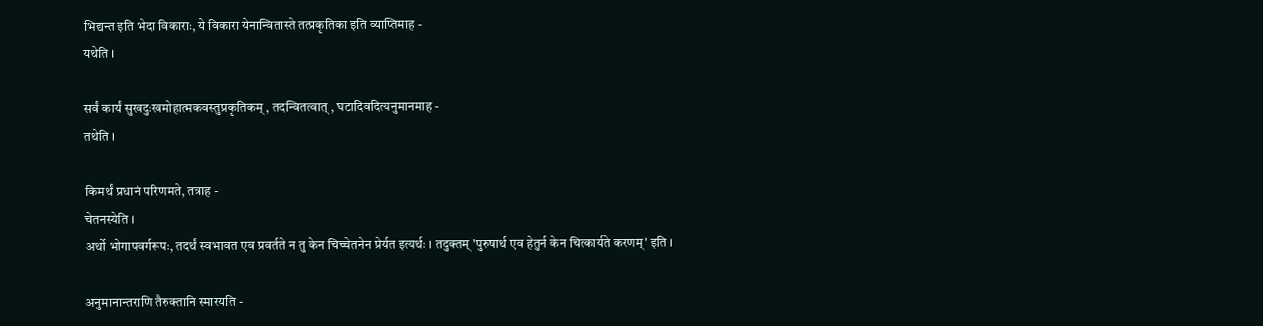भिद्यन्त इति भेदा विकाराः, ये विकारा येनान्वितास्ते तत्प्रकृतिका इति व्याप्तिमाह -
यथेति ।

सर्वं कार्यं सुखदुःखमोहात्मकवस्तुप्रकृतिकम् , तदन्वितत्वात् , घटादिवदित्यनुमानमाह -
तथेति ।

किमर्थं प्रधानं परिणमते, तत्राह -
चेतनस्येति ।
अर्थो भोगापवर्गरूपः, तदर्थं स्वभावत एव प्रवर्तते न तु केन चिच्चेतनेन प्रेर्यत इत्यर्थः । तदुक्तम् 'पुरुषार्थ एव हेतुर्न केन चित्कार्यते करणम्' इति ।

अनुमानान्तराणि तैरुक्तानि स्मारयति -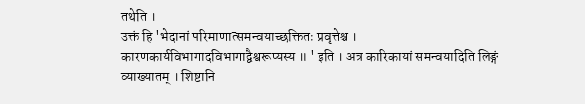तथेति ।
उक्तं हि 'भेदानां परिमाणात्समन्वयाच्छक्तितः प्रवृत्तेश्च । कारणकार्यविभागादविभागाद्वैश्वरूप्यस्य ॥ ' इति । अत्र कारिकायां समन्वयादिति लिङ्गं व्याख्यातम् । शिष्टानि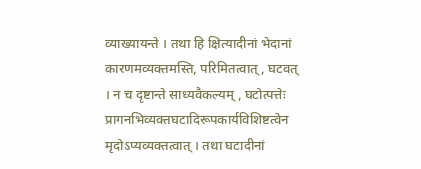व्याख्यायन्ते । तथा हि क्षित्यादीनां भेदानां कारणमव्यक्तमस्ति, परिमितत्वात् , घटवत् । न च दृष्टान्ते साध्यवैकल्यम् , घटोत्पत्तेः प्रागनभिव्यक्तघटादिरूपकार्यविशिष्टत्वेन मृदोऽप्यव्यक्तत्वात् । तथा घटादीनां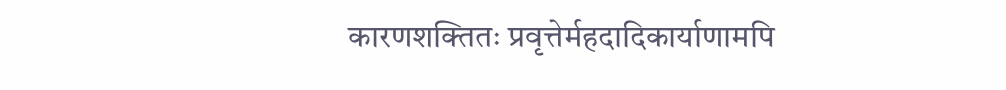कारणशक्तितः प्रवृत्तेर्महदादिकार्याणामपि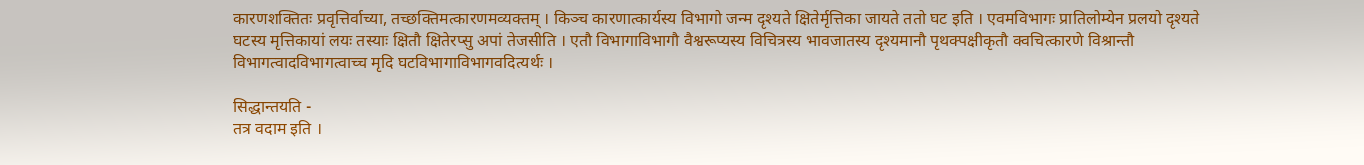कारणशक्तितः प्रवृत्तिर्वाच्या, तच्छक्तिमत्कारणमव्यक्तम् । किञ्च कारणात्कार्यस्य विभागो जन्म दृश्यते क्षितेर्मृत्तिका जायते ततो घट इति । एवमविभागः प्रातिलोम्येन प्रलयो दृश्यते घटस्य मृत्तिकायां लयः तस्याः क्षितौ क्षितेरप्सु अपां तेजसीति । एतौ विभागाविभागौ वैश्वरूप्यस्य विचित्रस्य भावजातस्य दृश्यमानौ पृथक्पक्षीकृतौ क्वचित्कारणे विश्रान्तौ विभागत्वादविभागत्वाच्च मृदि घटविभागाविभागवदित्यर्थः ।

सिद्धान्तयति -
तत्र वदाम इति ।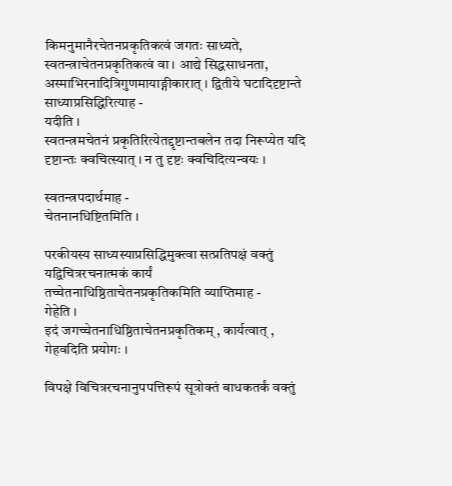किमनुमानैरचेतनप्रकृतिकत्वं जगतः साध्यते, स्वतन्त्राचेतनप्रकृतिकत्वं वा । आद्ये सिद्धसाधनता, अस्माभिरनादित्रिगुणमायाङ्गीकारात् । द्वितीये घटादिदृष्टान्ते साध्याप्रसिद्धिरित्याह -
यदीति ।
स्वतन्त्रमचेतनं प्रकृतिरित्येतद्दृष्टान्तबलेन तदा निरूप्येत यदि दृष्टान्तः क्वचित्स्यात् । न तु दृष्टः क्वचिदित्यन्वयः ।

स्वतन्त्रपदार्थमाह -
चेतनानधिष्टितमिति ।

परकीयस्य साध्यस्याप्रसिद्धिमुक्त्वा सत्प्रतिपक्षं वक्तुं यद्विचित्ररचनात्मकं कार्यं तच्चेतनाधिष्ठिताचेतनप्रकृतिकमिति व्याप्तिमाह -
गेहेति ।
इदं जगच्चेतनाधिष्ठिताचेतनप्रकृतिकम् , कार्यत्वात् , गेहवदिति प्रयोगः ।

विपक्षे विचित्ररचनानुपपत्तिरूपं सूत्रोक्तं बाधकतर्कं वक्तुं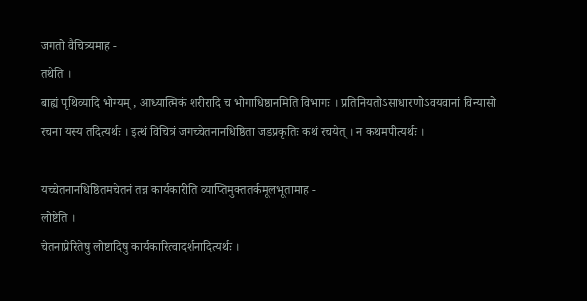जगतो वैचित्र्यमाह -
तथेति ।
बाह्यं पृथिव्यादि भोग्यम् , आध्यात्मिकं शरीरादि च भोगाधिष्ठानमिति विभागः । प्रतिनियतोऽसाधारणोऽवयवानां विन्यासो रचना यस्य तदित्यर्थः । इत्थं विचित्रं जगच्चेतनानधिष्ठिता जडप्रकृतिः कथं रचयेत् । न कथमपीत्यर्थः ।

यच्चेतनानधिष्ठितमचेतनं तन्न कार्यकारीति व्याप्तिमुक्ततर्कमूलभूतामाह -
लोष्टेति ।
चेतनाप्रेरितेषु लोष्टादिषु कार्यकारित्वादर्शनादित्यर्थः ।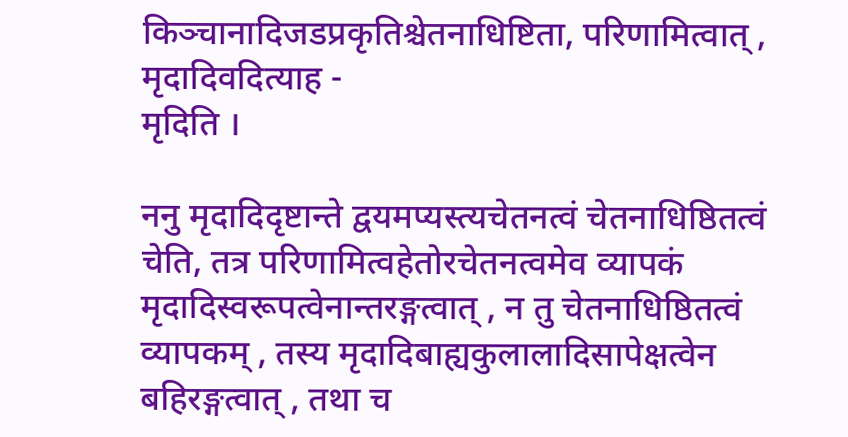किञ्चानादिजडप्रकृतिश्चेतनाधिष्टिता, परिणामित्वात् , मृदादिवदित्याह -
मृदिति ।

ननु मृदादिदृष्टान्ते द्वयमप्यस्त्यचेतनत्वं चेतनाधिष्ठितत्वं चेति, तत्र परिणामित्वहेतोरचेतनत्वमेव व्यापकं मृदादिस्वरूपत्वेनान्तरङ्गत्वात् , न तु चेतनाधिष्ठितत्वं व्यापकम् , तस्य मृदादिबाह्यकुलालादिसापेक्षत्वेन बहिरङ्गत्वात् , तथा च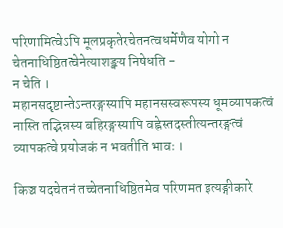परिणामित्वेऽपि मूलप्रकृतेरचेतनत्वधर्मेणैव योगो न चेतनाधिष्ठितत्वेनेत्याशङ्क्य निषेधति -
न चेति ।
महानसदृष्टान्तेऽन्तरङ्गस्यापि महानसस्वरूपस्य धूमव्यापकत्वं नास्ति तद्भिन्नस्य बहिरङ्गस्यापि वह्नेस्तदस्तीत्यन्तरङ्गत्वं व्यापकत्वे प्रयोजकं न भवतीति भावः ।

किञ्च यदचेतनं तच्चेतनाधिष्ठितमेव परिणमत इत्यङ्गीकारे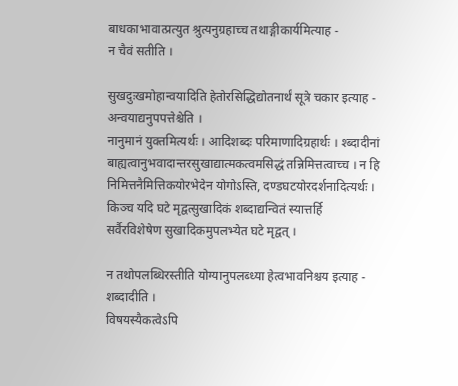बाधकाभावात्प्रत्युत श्रुत्यनुग्रहाच्च तथाङ्गीकार्यमित्याह -
न चैवं सतीति ।

सुखदुःखमोहान्वयादिति हेतोरसिद्धिद्योतनार्थं सूत्रे चकार इत्याह -
अन्वयाद्यनुपपत्तेश्चेति ।
नानुमानं युक्तमित्यर्थः । आदिशब्दः परिमाणादिग्रहार्थः । श्ब्दादीनां बाह्यत्वानुभवादान्तरसुखाद्यात्मकत्वमसिद्धं तन्निमित्तत्वाच्च । न हि निमित्तनैमित्तिकयोरभेदेन योगोऽस्ति, दण्डघटयोरदर्शनादित्यर्थः । किञ्च यदि घटे मृद्वत्सुखादिकं शब्दाद्यन्वितं स्यात्तर्हि सर्वैरविशेषेण सुखादिकमुपलभ्येत घटे मृद्वत् ।

न तथोपलब्धिरस्तीति योग्यानुपलब्ध्या हेत्वभावनिश्चय इत्याह -
शब्दादीति ।
विषयस्यैकत्वेऽपि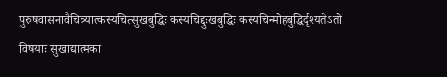पुरुषवासनावैचित्र्यात्कस्यचित्सुखबुद्धिः कस्यचिद्दुःखबुद्धिः कस्यचिन्मोहबुद्धिर्दृश्यतेऽतो विषयाः सुखाद्यात्मका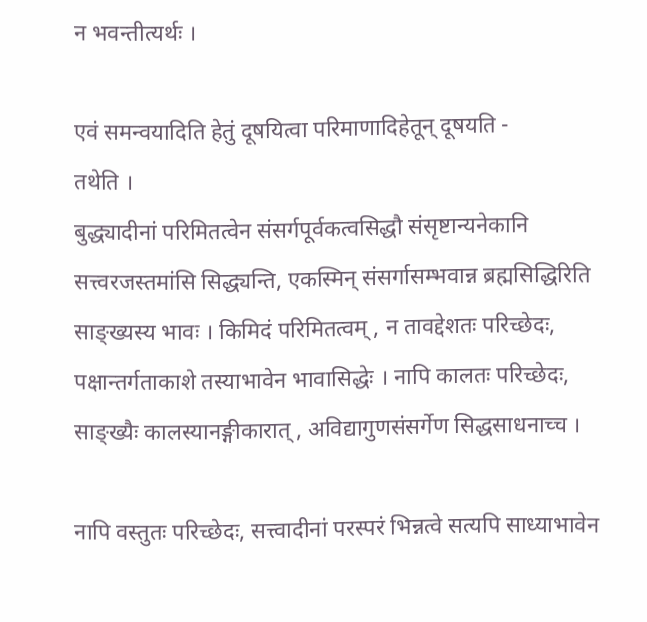न भवन्तीत्यर्थः ।

एवं समन्वयादिति हेतुं दूषयित्वा परिमाणादिहेतून् दूषयति -
तथेति ।
बुद्ध्यादीनां परिमितत्वेन संसर्गपूर्वकत्वसिद्धौ संसृष्टान्यनेकानि सत्त्वरजस्तमांसि सिद्ध्यन्ति, एकस्मिन् संसर्गासम्भवान्न ब्रह्मसिद्धिरिति साङ्ख्यस्य भावः । किमिदं परिमितत्वम् , न तावद्देशतः परिच्छेदः, पक्षान्तर्गताकाशे तस्याभावेन भावासिद्धेः । नापि कालतः परिच्छेदः, साङ्ख्यैः कालस्यानङ्गीकारात् , अविद्यागुणसंसर्गेण सिद्धसाधनाच्च ।

नापि वस्तुतः परिच्छेदः, सत्त्वादीनां परस्परं भिन्नत्वे सत्यपि साध्याभावेन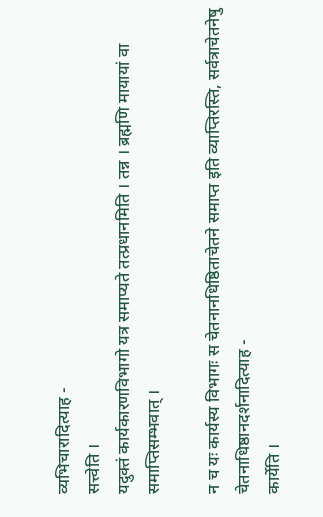व्यभिचारादित्याह -
सत्त्वेति ।
यदुक्तं कार्यकारणविभागो यत्र समाप्यते तत्प्रधानमिति । तन्न । ब्रह्मणि मायायां वा समाप्तिसम्भवात् ।

न च यः कार्यस्य विभागः स चेतनानधिष्ठिताचेतने समाप्त इति व्याप्तिरस्ति, सर्वत्राचेतनेषु चेतनाधिष्ठानदर्शनादित्याह -
कार्येति ।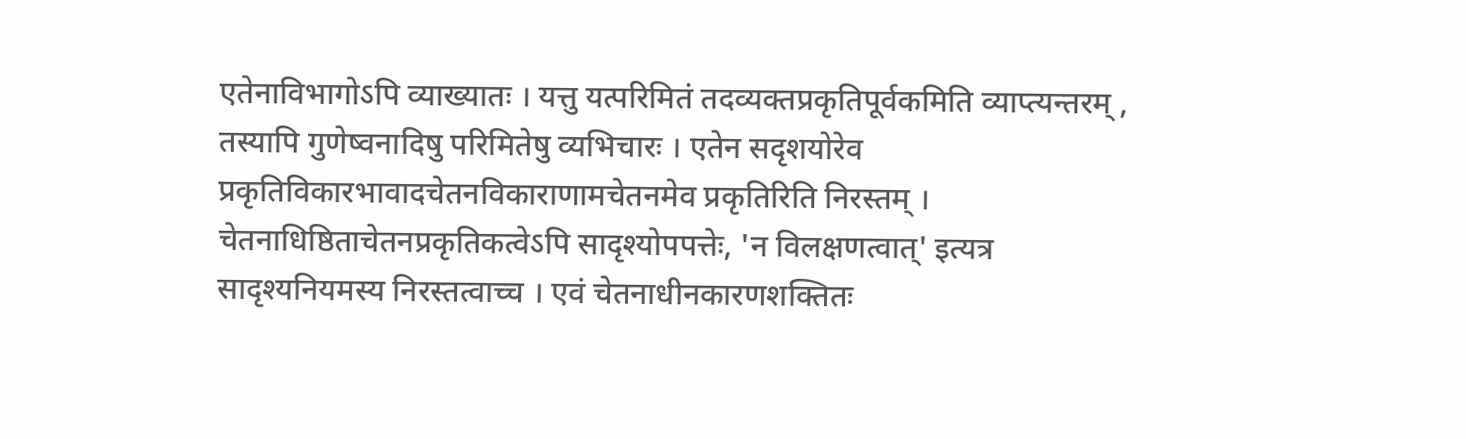एतेनाविभागोऽपि व्याख्यातः । यत्तु यत्परिमितं तदव्यक्तप्रकृतिपूर्वकमिति व्याप्त्यन्तरम् , तस्यापि गुणेष्वनादिषु परिमितेषु व्यभिचारः । एतेन सदृशयोरेव प्रकृतिविकारभावादचेतनविकाराणामचेतनमेव प्रकृतिरिति निरस्तम् । चेतनाधिष्ठिताचेतनप्रकृतिकत्वेऽपि सादृश्योपपत्तेः, 'न विलक्षणत्वात्' इत्यत्र सादृश्यनियमस्य निरस्तत्वाच्च । एवं चेतनाधीनकारणशक्तितः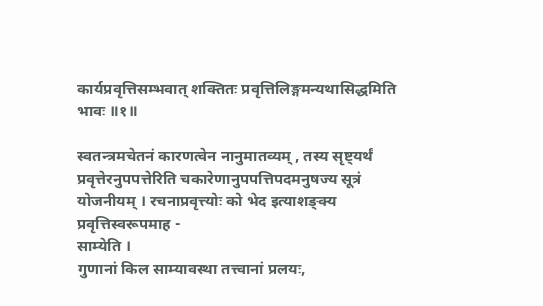कार्यप्रवृत्तिसम्भवात् शक्तितः प्रवृत्तिलिङ्गमन्यथासिद्धमिति भावः ॥१॥

स्वतन्त्रमचेतनं कारणत्वेन नानुमातव्यम् , तस्य सृष्ट्यर्थं प्रवृत्तेरनुपपत्तेरिति चकारेणानुपपत्तिपदमनुषज्य सूत्रं योजनीयम् । रचनाप्रवृत्त्योः को भेद इत्याशङ्क्य प्रवृत्तिस्वरूपमाह -
साम्येति ।
गुणानां किल साम्यावस्था तत्त्वानां प्रलयः,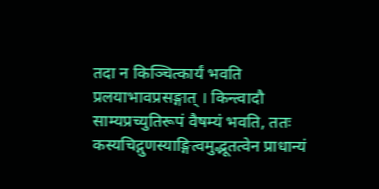तदा न किञ्चित्कार्यं भवति प्रलयाभावप्रसङ्गात् । किन्त्वादौ साम्यप्रच्युतिरूपं वैषम्यं भवति, ततः कस्यचिद्गुणस्याङ्गित्वमुद्भूतत्वेन प्राधान्यं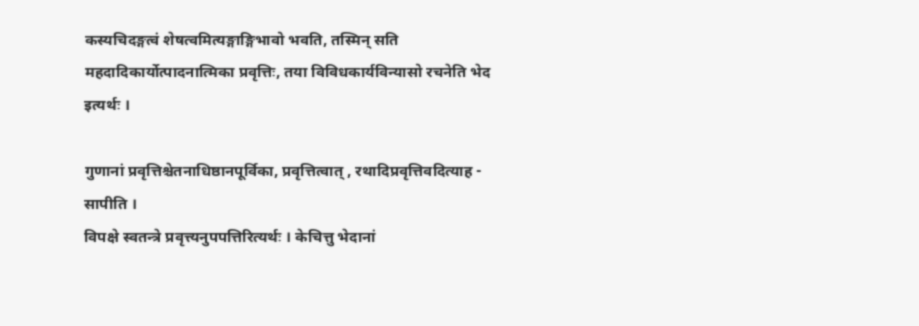कस्यचिदङ्गत्वं शेषत्वमित्यङ्गाङ्गिभावो भवति, तस्मिन् सति महदादिकार्योत्पादनात्मिका प्रवृत्तिः, तया विविधकार्यविन्यासो रचनेति भेद इत्यर्थः ।

गुणानां प्रवृत्तिश्चेतनाधिष्ठानपूर्विका, प्रवृत्तित्वात् , रथादिप्रवृत्तिवदित्याह -
सापीति ।
विपक्षे स्वतन्त्रे प्रवृत्त्यनुपपत्तिरित्यर्थः । केचित्तु भेदानां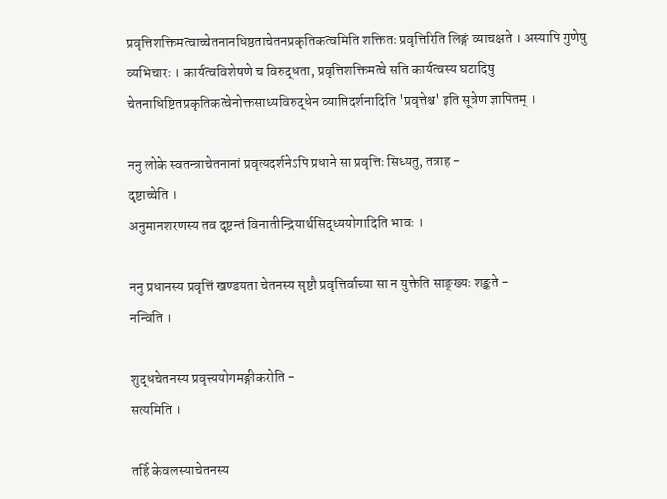प्रवृत्तिशक्तिमत्वाच्चेतनानधिष्ठताचेतनप्रकृतिकत्वमिति शक्तितः प्रवृत्तिरिति लिङ्गं व्याचक्षते । अस्यापि गुणेषु व्यभिचारः । कार्यत्वविशेषणे च विरुद्धता, प्रवृत्तिशक्तिमत्वे सति कार्यत्वस्य घटादिषु चेतनाधिष्टितप्रकृतिकत्वेनोक्तसाध्यविरुद्धेन व्याप्तिदर्शनादिति 'प्रवृत्तेश्च' इति सूत्रेण ज्ञापितम् ।

ननु लोके स्वतन्त्राचेतनानां प्रवृत्यदर्शनेऽपि प्रधाने सा प्रवृत्तिः सिध्यतु, तत्राह -
दृष्टाच्चेति ।
अनुमानशरणस्य तव दृष्टन्तं विनातीन्द्रियार्थसिद्ध्ययोगादिति भावः ।

ननु प्रधानस्य प्रवृत्तिं खण्डयता चेतनस्य सृष्टौ प्रवृत्तिर्वाच्या सा न युक्तेति साङ्ख्यः शङ्कते -
नन्विति ।

शुद्धचेतनस्य प्रवृत्त्ययोगमङ्गीकरोति -
सत्यमिति ।

तर्हि केवलस्याचेतनस्य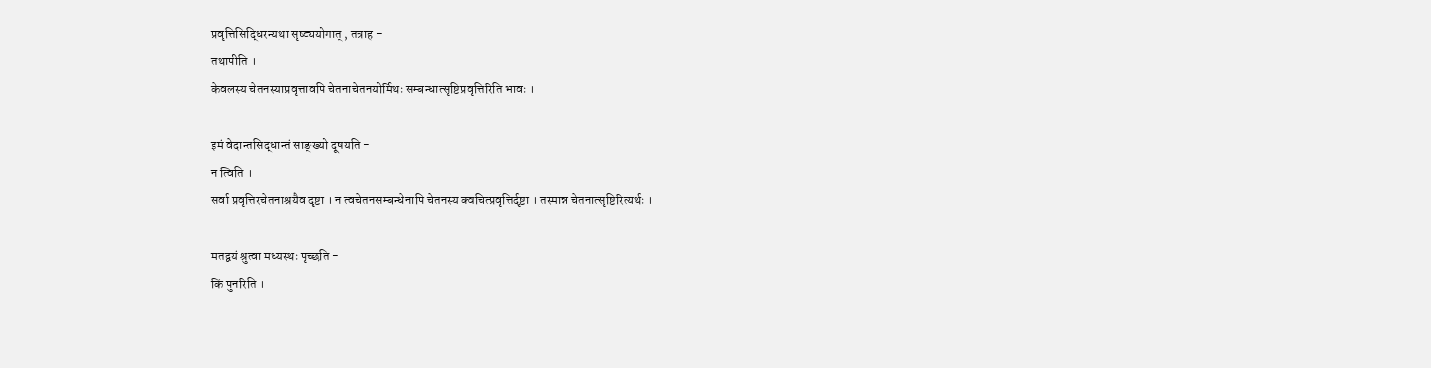प्रवृत्तिसिद्धिरन्यथा सृष्ट्ययोगात् , तत्राह -
तथापीति ।
केवलस्य चेतनस्याप्रवृत्तावपि चेतनाचेतनयोर्मिथः सम्बन्धात्सृष्टिप्रवृत्तिरिति भावः ।

इमं वेदान्तसिद्धान्तं साङ्ख्यो दूषयति -
न त्विति ।
सर्वा प्रवृत्तिरचेतनाश्रयैव दृष्टा । न त्वचेतनसम्बन्धेनापि चेतनस्य क्वचित्प्रवृत्तिर्दृष्टा । तस्मान्न चेतनात्सृष्टिरित्यर्थः ।

मतद्वयं श्रुत्वा मध्यस्थः पृच्छति -
किं पुनरिति ।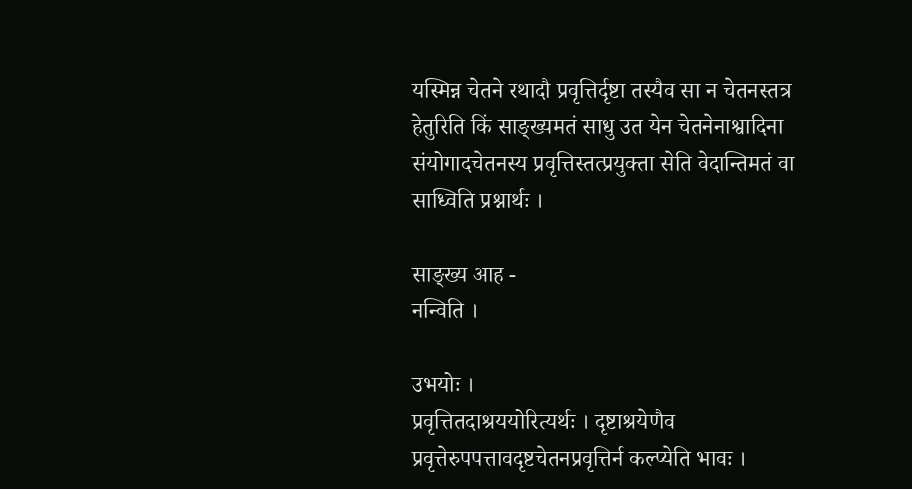यस्मिन्न चेतने रथादौ प्रवृत्तिर्दृष्टा तस्यैव सा न चेतनस्तत्र हेतुरिति किं साङ्ख्यमतं साधु उत येन चेतनेनाश्वादिना संयोगादचेतनस्य प्रवृत्तिस्तत्प्रयुक्ता सेति वेदान्तिमतं वा साध्विति प्रश्नार्थः ।

साङ्ख्य आह -
नन्विति ।

उभयोः ।
प्रवृत्तितदाश्रययोरित्यर्थः । दृष्टाश्रयेणैव प्रवृत्तेरुपपत्तावदृष्टचेतनप्रवृत्तिर्न कल्प्येति भावः ।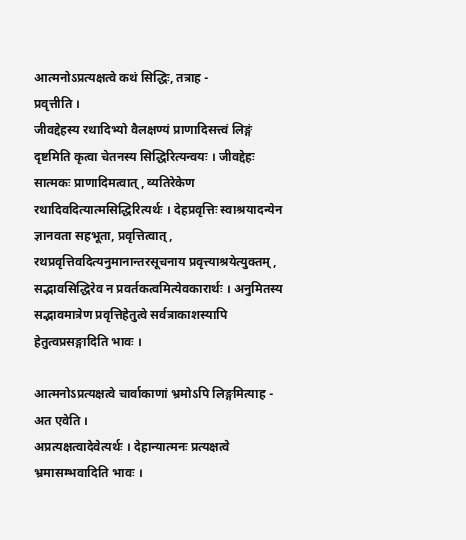आत्मनोऽप्रत्यक्षत्वे कथं सिद्धिः, तत्राह -
प्रवृत्तीति ।
जीवद्देहस्य रथादिभ्यो वैलक्षण्यं प्राणादिसत्त्वं लिङ्गं दृष्टमिति कृत्वा चेतनस्य सिद्धिरित्यन्वयः । जीवद्देहः सात्मकः प्राणादिमत्वात् , व्यतिरेकेण रथादिवदित्यात्मसिद्धिरित्यर्थः । देहप्रवृत्तिः स्वाश्रयादन्येन ज्ञानवता सहभूता, प्रवृत्तित्वात् , रथप्रवृत्तिवदित्यनुमानान्तरसूचनाय प्रवृत्त्याश्रयेत्युक्तम् , सद्भावसिद्धिरेव न प्रवर्तकत्वमित्येवकारार्थः । अनुमितस्य सद्भावमात्रेण प्रवृत्तिहेतुत्वे सर्वत्राकाशस्यापि हेतुत्वप्रसङ्गादिति भावः ।

आत्मनोऽप्रत्यक्षत्वे चार्वाकाणां भ्रमोऽपि लिङ्गमित्याह -
अत एवेति ।
अप्रत्यक्षत्वादेवेत्यर्थः । देहान्यात्मनः प्रत्यक्षत्वे भ्रमासम्भवादिति भावः ।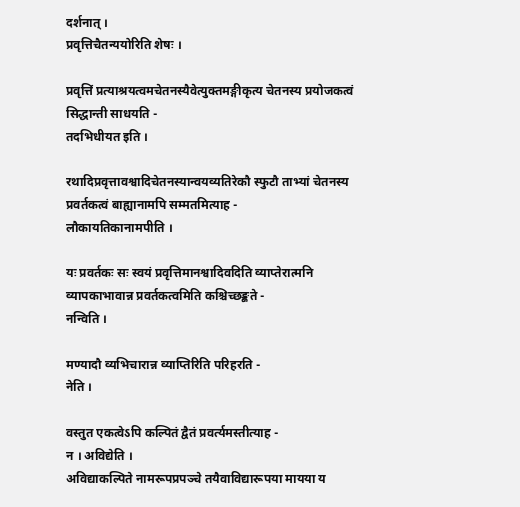दर्शनात् ।
प्रवृत्तिचैतन्ययोरिति शेषः ।

प्रवृत्तिं प्रत्याश्रयत्वमचेतनस्यैवेत्युक्तमङ्गीकृत्य चेतनस्य प्रयोजकत्वं सिद्धान्ती साधयति -
तदभिधीयत इति ।

रथादिप्रवृत्तावश्वादिचेतनस्यान्वयव्यतिरेकौ स्फुटौ ताभ्यां चेतनस्य प्रवर्तकत्वं बाह्यानामपि सम्मतमित्याह -
लौकायतिकानामपीति ।

यः प्रवर्तकः सः स्वयं प्रवृत्तिमानश्वादिवदिति व्याप्तेरात्मनि व्यापकाभावान्न प्रवर्तकत्वमिति कश्चिच्छङ्कते -
नन्विति ।

मण्यादौ व्यभिचारान्न व्याप्तिरिति परिहरति -
नेति ।

वस्तुत एकत्वेऽपि कल्पितं द्वैतं प्रवर्त्यमस्तीत्याह -
न । अविद्येति ।
अविद्याकल्पिते नामरूपप्रपञ्चे तयैवाविद्यारूपया मायया य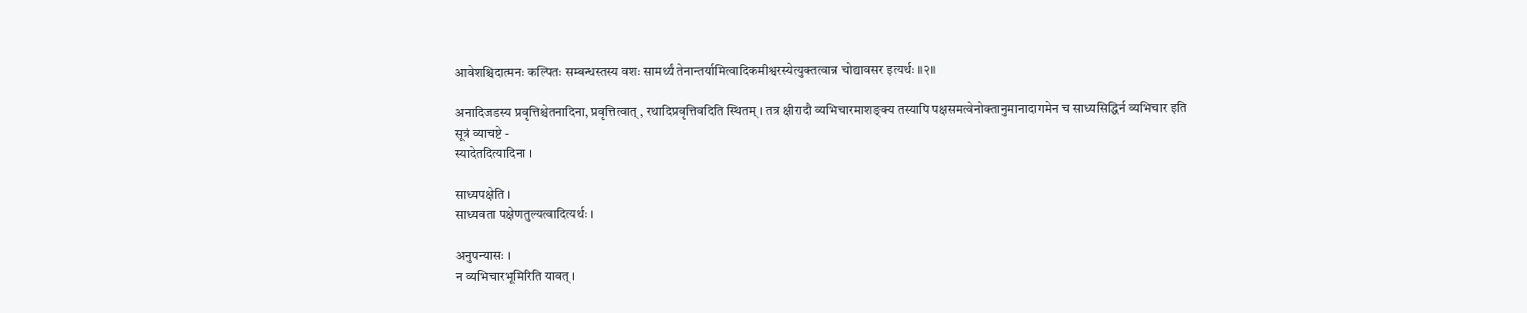आवेशश्चिदात्मनः कल्पितः सम्बन्धस्तस्य वशः सामर्थ्यं तेनान्तर्यामित्वादिकमीश्वरस्येत्युक्तत्वान्न चोद्यावसर इत्यर्थः ॥२॥

अनादिजडस्य प्रवृत्तिश्चेतनादिना, प्रवृत्तित्वात् , रथादिप्रवृत्तिवदिति स्थितम् । तत्र क्षीरादौ व्यभिचारमाशङ्क्य तस्यापि पक्षसमत्वेनोक्तानुमानादागमेन च साध्यसिद्धिर्न व्यभिचार इति सूत्रं व्याचष्टे -
स्यादेतदित्यादिना ।

साध्यपक्षेति ।
साध्यवता पक्षेणतुल्यत्वादित्यर्थः ।

अनुपन्यासः ।
न व्यभिचारभूमिरिति यावत् ।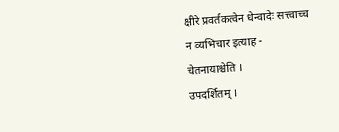क्षीरे प्रवर्तकत्वेन धेन्वादेः सत्त्वाच्च न व्यभिचार इत्याह -
चेतनायाश्चेति ।
उपदर्शितम् ।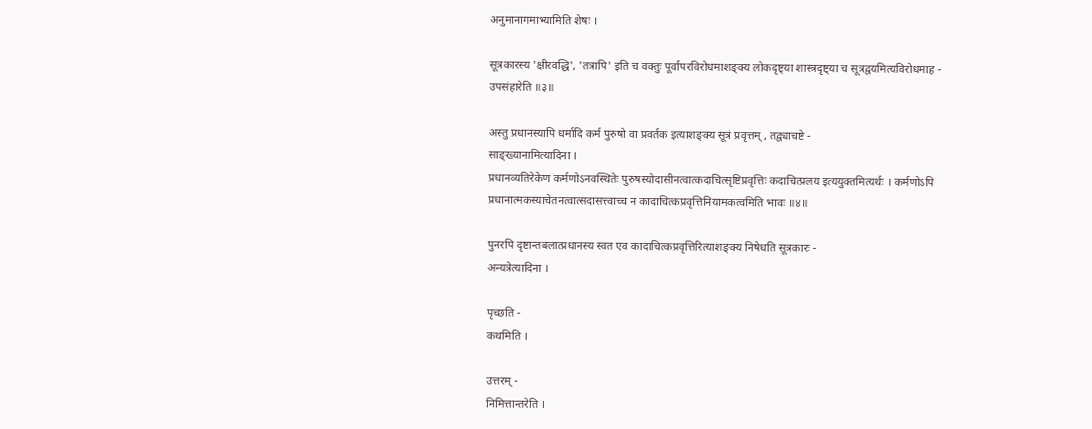अनुमानागमाभ्यामिति शेषः ।

सूत्रकारस्य 'क्षीरवद्धि', 'तत्रापि' इति च वक्तुः पूर्वापरविरोधमाशङ्क्य लोकदृष्ट्या शास्त्रदृष्ट्या च सूत्रद्वयमित्यविरोधमाह -
उपसंहारेति ॥३॥

अस्तु प्रधानस्यापि धर्मादि कर्म पुरुषो वा प्रवर्तक इत्याशङ्क्य सूत्रं प्रवृत्तम् , तद्व्याचष्टे -
साङ्ख्यानामित्यादिना ।
प्रधानव्यतिरेकेण कर्मणोऽनवस्थितेः पुरुषस्योदासीनत्वात्कदाचित्सृष्टिप्रवृत्तिः कदाचित्प्रलय इत्ययुक्तमित्यर्थः । कर्मणोऽपि प्रधानात्मकस्याचेतनत्वात्सदासत्त्वाच्च न कादाचित्कप्रवृत्तिनियामकत्वमिति भावः ॥४॥

पुनरपि दृष्टान्तबलात्प्रधानस्य स्वत एव कादाचित्कप्रवृत्तिरित्याशङ्क्य निषेधति सूत्रकारः -
अन्यत्रेत्यादिना ।

पृच्छति -
कथमिति ।

उत्तरम् -
निमित्तान्तरेति ।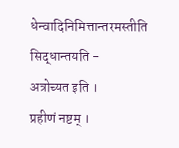धेन्वादिनिमित्तान्तरमस्तीति सिद्धान्तयति -
अत्रोच्यत इति ।
प्रहीणं नष्टम् ।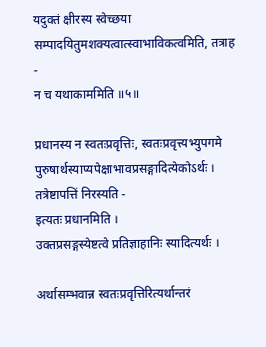यदुक्तं क्षीरस्य स्वेच्छया सम्पादयितुमशक्यत्वात्स्वाभाविकत्वमिति, तत्राह -
न च यथाकाममिति ॥५॥

प्रधानस्य न स्वतःप्रवृत्तिः, स्वतःप्रवृत्त्यभ्युपगमे पुरुषार्थस्याप्यपेक्षाभावप्रसङ्गादित्येकोऽर्थः । तत्रेष्टापत्तिं निरस्यति -
इत्यतः प्रधानमिति ।
उक्तप्रसङ्गस्येष्टत्वे प्रतिज्ञाहानिः स्यादित्यर्थः ।

अर्थासम्भवान्न स्वतःप्रवृत्तिरित्यर्थान्तरं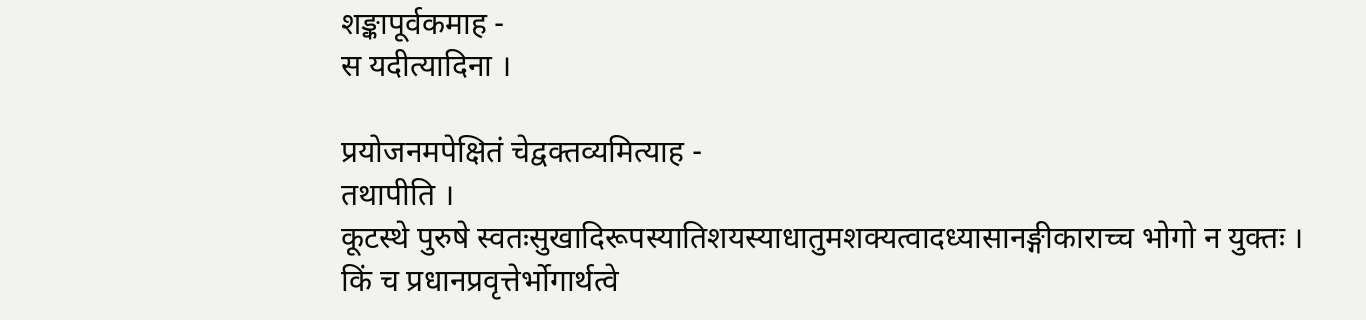शङ्कापूर्वकमाह -
स यदीत्यादिना ।

प्रयोजनमपेक्षितं चेद्वक्तव्यमित्याह -
तथापीति ।
कूटस्थे पुरुषे स्वतःसुखादिरूपस्यातिशयस्याधातुमशक्यत्वादध्यासानङ्गीकाराच्च भोगो न युक्तः । किं च प्रधानप्रवृत्तेर्भोगार्थत्वे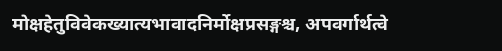मोक्षहेतुविवेकख्यात्यभावादनिर्मोक्षप्रसङ्गश्च, अपवर्गार्थत्वे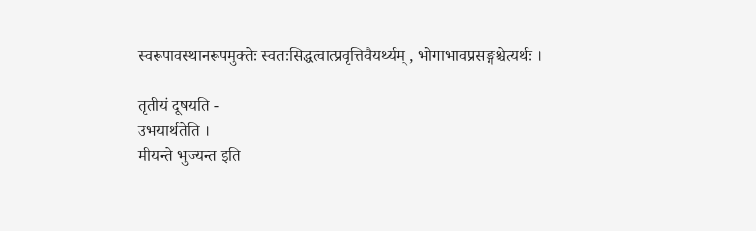स्वरूपावस्थानरूपमुक्तेः स्वतःसिद्धत्वात्प्रवृत्तिवैयर्थ्यम् , भोगाभावप्रसङ्गश्चेत्यर्थः ।

तृतीयं दूषयति -
उभयार्थतेति ।
मीयन्ते भुज्यन्त इति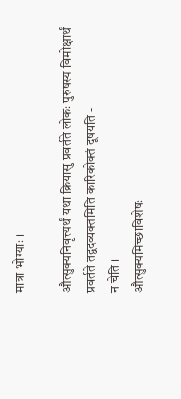मात्रा भोग्याः ।

औत्सुक्यनिवृत्त्यर्थं यथा क्रियासु प्रवर्तते लोकः पुरुषस्य विमोक्षार्थं प्रवर्तते तद्वदव्यक्तमिति कारिकोक्तं दूषयति -
न चेति ।
औत्सुक्यमिच्छाविशेषः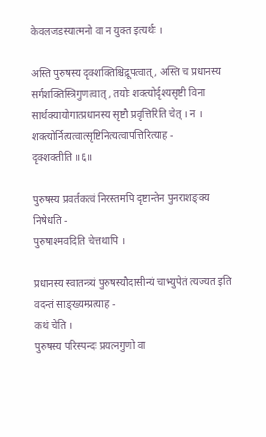केवलजडस्यात्मनो वा न युक्त इत्यर्थः ।

अस्ति पुरुषस्य दृक्शक्तिश्चिद्रूपत्वात् , अस्ति च प्रधानस्य सर्गशक्तिस्त्रिगुणत्वात् , तयोः शक्त्योर्दृश्यसृष्टी विना सार्थक्यायोगात्प्रधानस्य सृष्टौ प्रवृत्तिरिति चेत् । न । शक्त्योर्नित्यत्वात्सृष्टिनित्यत्वापत्तिरित्याह -
दृक्शक्तीति ॥६॥

पुरुषस्य प्रवर्तकत्वं निरस्तमपि दृष्टान्तेन पुनराशङ्क्य निषेधति -
पुरुषाश्मवदिति चेत्तथापि ।

प्रधानस्य स्वातन्त्र्यं पुरुषस्यौदासीन्यं चाभ्युपेतं त्यज्यत इति वदन्तं साङ्ख्यम्प्रत्याह -
कथं चेति ।
पुरुषस्य परिस्पन्दः प्रयत्नगुणो वा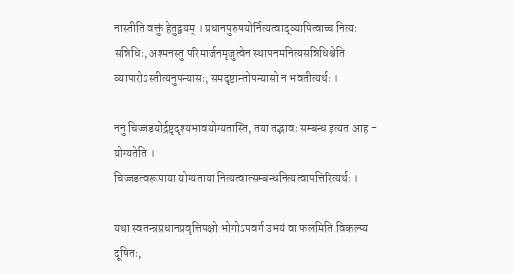नास्तीति वक्तुं हेतुद्वयम् । प्रधानपुरुषयोर्नित्यत्वाद्व्यापित्वाच्च नित्यः सन्निधिः, अश्मनस्तु परिमार्जनमृजुत्वेन स्थापनमनित्यसन्निधिश्चेति व्यापारोऽस्तीत्यनुपन्यासः, समदृष्टान्तोपन्यासो न भवतीत्यर्थः ।

ननु चिज्जडयोर्द्रष्टृदृश्यभावयोग्यतास्ति, तया तद्भावः सम्बन्ध इत्यत आह -
योग्यतेति ।
चिज्जडत्वरूपाया योग्यताया नित्यत्वात्सम्बन्धनित्यत्वापत्तिरित्यर्थः ।

यथा स्वतन्त्रप्रधानप्रवृत्तिपक्षो भोगोऽपवर्ग उभयं वा फलमिति विकल्प्य दूषितः,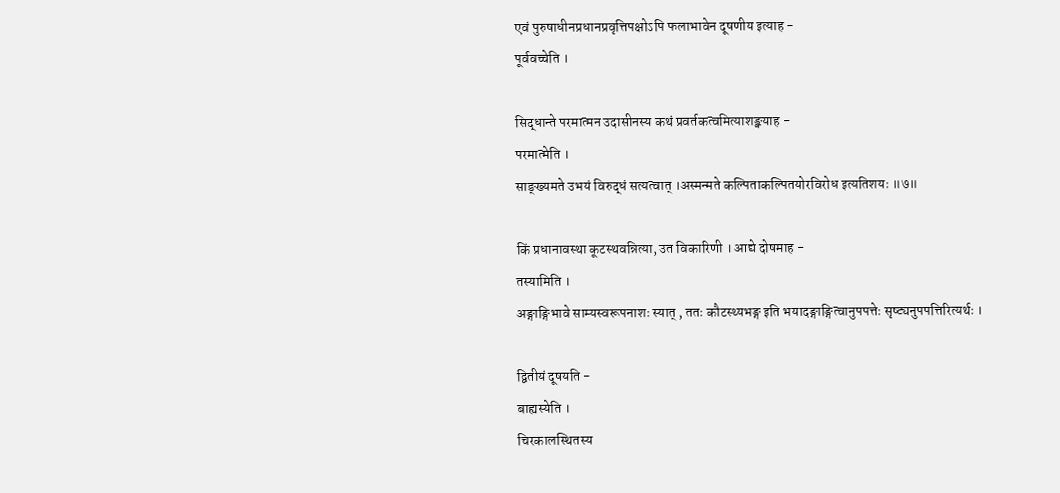एवं पुरुषाधीनप्रधानप्रवृत्तिपक्षोऽपि फलाभावेन दूषणीय इत्याह -
पूर्ववच्चेति ।

सिद्धान्ते परमात्मन उदासीनस्य कथं प्रवर्तकत्वमित्याशङ्क्याह -
परमात्मेति ।
साङ्ख्यमते उभयं विरुद्धं सत्यत्वात् ।अस्मन्मते कल्पिताकल्पितयोरविरोध इत्यतिशयः ॥७॥

किं प्रधानावस्था कूटस्थवन्नित्या, उत विकारिणी । आद्ये दोषमाह -
तस्यामिति ।
अङ्गाङ्गिभावे साम्यस्वरूपनाशः स्यात् , ततः कौटस्थ्यभङ्ग इति भयादङ्गाङ्गित्वानुपपत्तेः सृष्ट्यनुपपत्तिरित्यर्थः ।

द्वितीयं दूषयति -
बाह्यस्येति ।
चिरकालस्थितस्य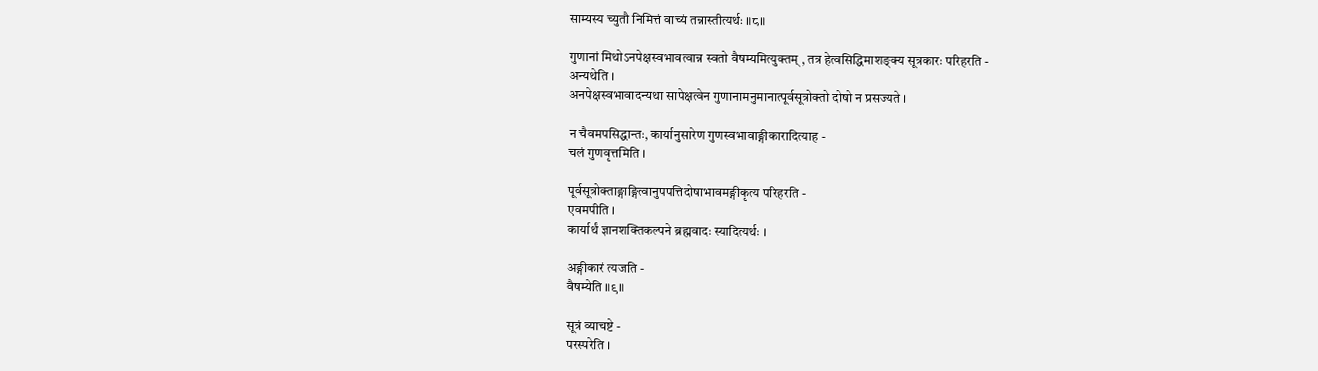साम्यस्य च्युतौ निमित्तं वाच्यं तन्नास्तीत्यर्थः ॥८॥

गुणानां मिथोऽनपेक्षस्वभावत्वान्न स्वतो वैषम्यमित्युक्तम् , तत्र हेत्वसिद्धिमाशङ्क्य सूत्रकारः परिहरति -
अन्यथेति ।
अनपेक्षस्वभावादन्यथा सापेक्षत्वेन गुणानामनुमानात्पूर्वसूत्रोक्तो दोषो न प्रसज्यते ।

न चैवमपसिद्धान्तः, कार्यानुसारेण गुणस्वभावाङ्गीकारादित्याह -
चलं गुणवृत्तमिति ।

पूर्वसूत्रोक्ताङ्गाङ्गित्वानुपपत्तिदोषाभावमङ्गीकृत्य परिहरति -
एवमपीति ।
कार्यार्थं ज्ञानशक्तिकल्पने ब्रह्मवादः स्यादित्यर्थः ।

अङ्गीकारं त्यजति -
वैषम्येति ॥९॥

सूत्रं व्याचष्टे -
परस्परेति ।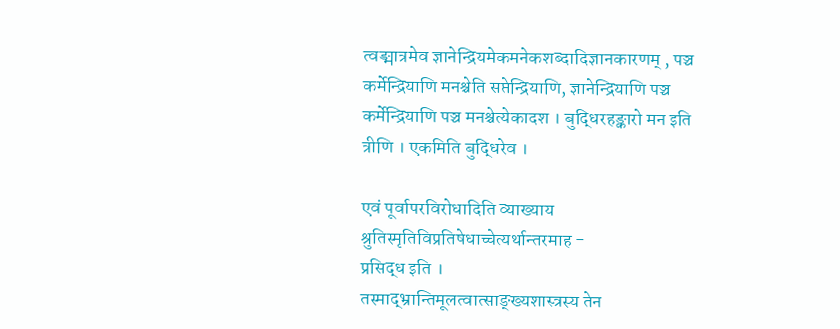त्वङ्मात्रमेव ज्ञानेन्द्रियमेकमनेकशब्दादिज्ञानकारणम् , पञ्च कर्मेन्द्रियाणि मनश्चेति सप्तेन्द्रियाणि, ज्ञानेन्द्रियाणि पञ्च कर्मेन्द्रियाणि पञ्च मनश्चेत्येकादश । बुद्धिरहङ्कारो मन इति त्रीणि । एकमिति बुद्धिरेव ।

एवं पूर्वापरविरोधादिति व्याख्याय श्रुतिस्मृतिविप्रतिषेधाच्चेत्यर्थान्तरमाह -
प्रसिद्ध इति ।
तस्माद्भ्रान्तिमूलत्वात्साङ्ख्यशास्त्रस्य तेन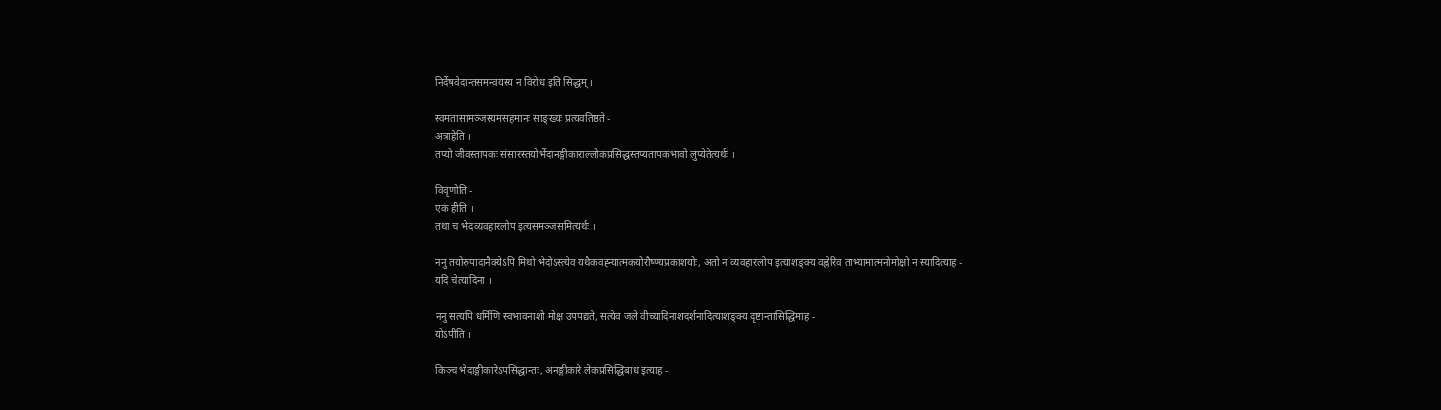निर्देषवेदान्तसमन्वयस्य न विरोध इति सिद्धम् ।

स्वमतासामञ्जस्यमसहमानः साङ्ख्यः प्रत्यवतिष्ठते -
अत्राहेति ।
तप्यो जीवस्तापकः संसारस्तयोर्भेदानङ्गीकाराल्लोकप्रसिद्धस्तप्यतापकभावो लुप्येतेत्यर्थः ।

विवृणोति -
एकं हीति ।
तथा च भेदव्यवहारलोप इत्यसमञ्जसमित्यर्थः ।

ननु तयोरुपादानैक्येऽपि मिथो भेदोऽस्त्येव यथैकवह्न्यात्मकयोरौष्ण्यप्रकाशयोः, अतो न व्यवहारलोप इत्याशङ्क्य वह्नेरिव ताभ्यामात्मनोमोक्षो न स्यादित्याह -
यदि चेत्यादिना ।

ननु सत्यपि धर्मिणि स्वभावनाशो मोक्ष उपपद्यते, सत्येव जले वीच्यादिनाशदर्शनादित्याशङ्क्य दृष्टान्तासिद्धिमाह -
योऽपीति ।

किञ्च भेदाङ्गीकारेऽपसिद्धान्तः, अनङ्गीकारे लेकप्रसिद्धिबाध इत्याह -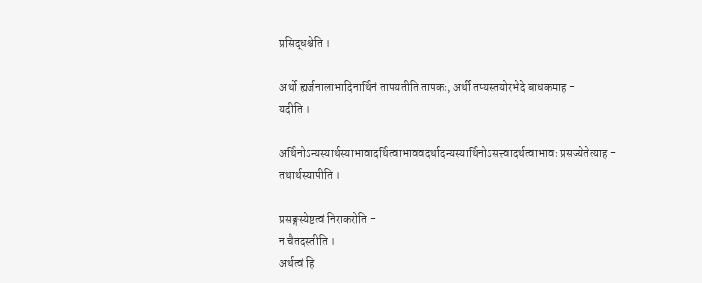प्रसिद्धश्चेति ।

अर्थो ह्यर्जनालाभादिनार्थिनं तापयतीति तापकः, अर्थी तप्यस्तयोरभेदे बाधकमाह -
यदीति ।

अर्थिनोऽन्यस्यार्थस्याभावादर्थित्वाभाववदर्थादन्यस्यार्थिनोऽसत्त्वादर्थत्वाभावः प्रसज्येतेत्याह -
तथार्थस्यापीति ।

प्रसङ्गस्येष्टत्वं निराकरोति -
न चैतदस्तीति ।
अर्थत्वं हि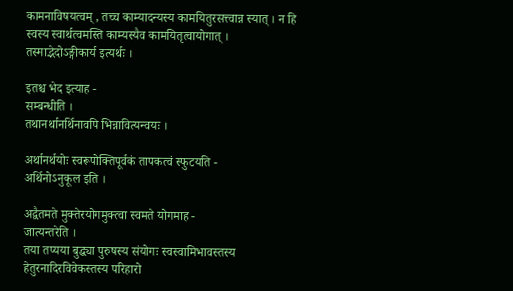कामनाविषयत्वम् , तच्च काम्यादन्यस्य कामयितुरसत्त्वान्न स्यात् । न हि स्वस्य स्वार्थत्वमस्ति काम्यस्यैव कामयितृत्वायोगात् । तस्माद्भेदोऽङ्गीकार्य इत्यर्थः ।

इतश्च भेद इत्याह -
सम्बन्धीति ।
तथानर्थानर्थिनावपि भिन्नावित्यन्वयः ।

अर्थानर्थयोः स्वरूपोक्तिपूर्वकं तापकत्वं स्फुटयति -
अर्थिनोऽनुकूल इति ।

अद्वैतमते मुक्तेरयोगमुक्त्वा स्वमते योगमाह -
जात्यन्तरेति ।
तया तप्यया बुद्ध्या पुरुषस्य संयोगः स्वस्वामिभावस्तस्य हेतुरनादिरविवेकस्तस्य परिहारो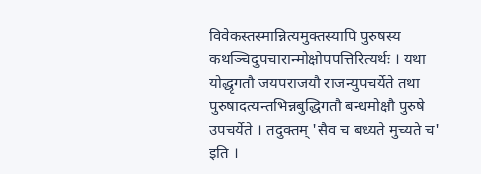विवेकस्तस्मान्नित्यमुक्तस्यापि पुरुषस्य कथञ्चिदुपचारान्मोक्षोपपत्तिरित्यर्थः । यथा योद्धृगतौ जयपराजयौ राजन्युपचर्येते तथा पुरुषादत्यन्तभिन्नबुद्धिगतौ बन्धमोक्षौ पुरुषे उपचर्येते । तदुक्तम् 'सैव च बध्यते मुच्यते च' इति ।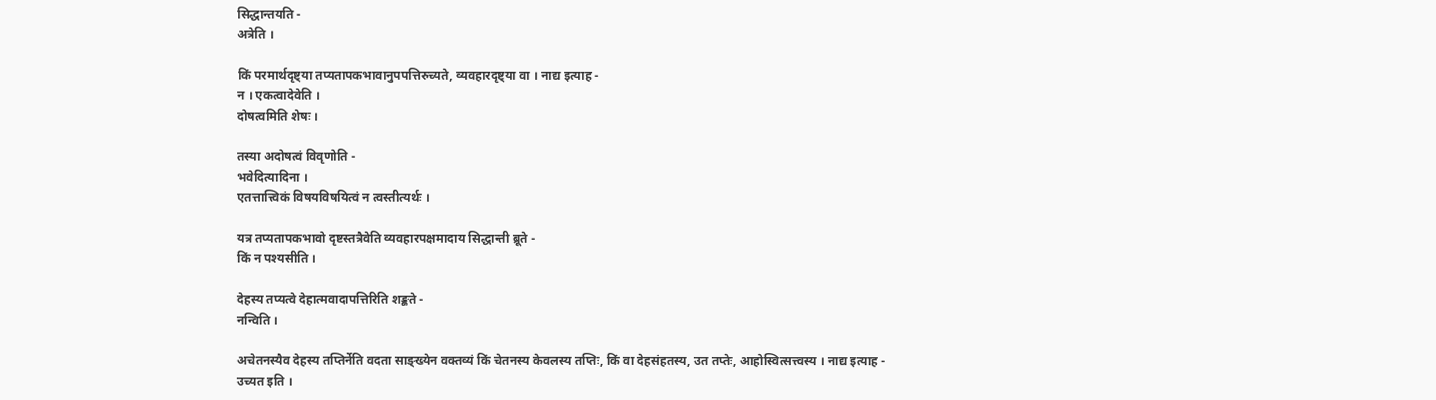सिद्धान्तयति -
अत्रेति ।

किं परमार्थदृष्ट्या तप्यतापकभावानुपपत्तिरुच्यते, व्यवहारदृष्ट्या वा । नाद्य इत्याह -
न । एकत्वादेवेति ।
दोषत्वमिति शेषः ।

तस्या अदोषत्वं विवृणोति -
भवेदित्यादिना ।
एतत्तात्त्विकं विषयविषयित्वं न त्वस्तीत्यर्थः ।

यत्र तप्यतापकभावो दृष्टस्तत्रैवेति व्यवहारपक्षमादाय सिद्धान्ती ब्रूते -
किं न पश्यसीति ।

देहस्य तप्यत्वे देहात्मवादापत्तिरिति शङ्कते -
नन्विति ।

अचेतनस्यैव देहस्य तप्तिर्नेति वदता साङ्ख्येन वक्तव्यं किं चेतनस्य केवलस्य तप्तिः, किं वा देहसंहतस्य, उत तप्तेः, आहोस्वित्सत्त्वस्य । नाद्य इत्याह -
उच्यत इति ।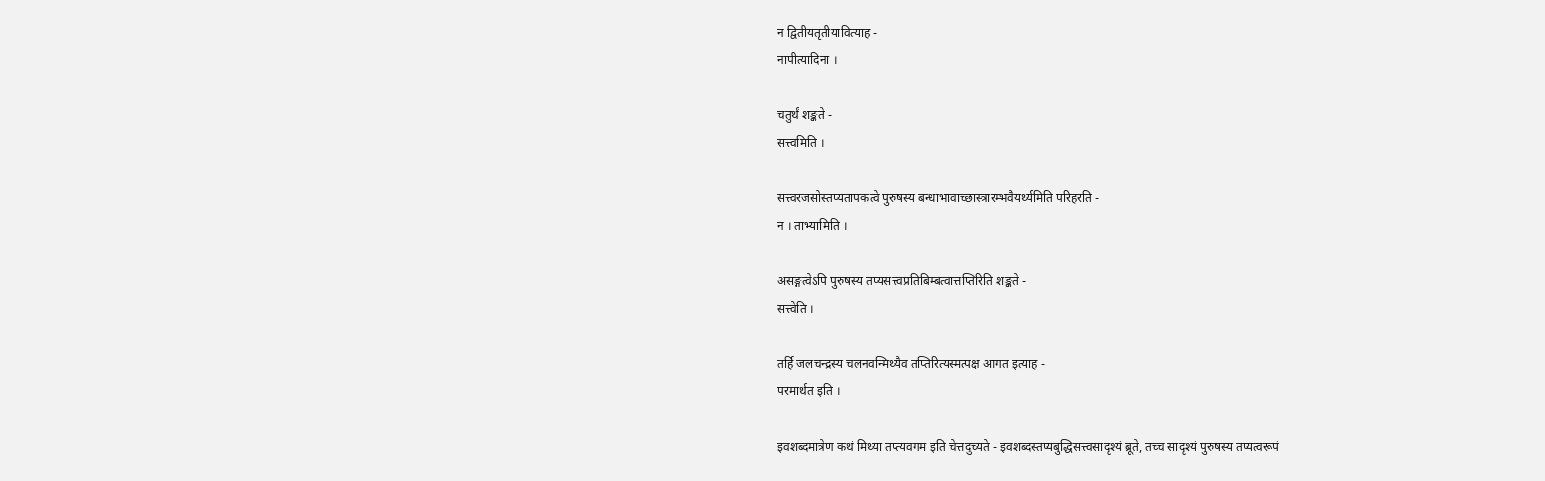न द्वितीयतृतीयावित्याह -
नापीत्यादिना ।

चतुर्थं शङ्कते -
सत्त्वमिति ।

सत्त्वरजसोस्तप्यतापकत्वे पुरुषस्य बन्धाभावाच्छास्त्रारम्भवैयर्थ्यमिति परिहरति -
न । ताभ्यामिति ।

असङ्गत्वेऽपि पुरुषस्य तप्यसत्त्वप्रतिबिम्बत्वात्तप्तिरिति शङ्कते -
सत्त्वेति ।

तर्हि जलचन्द्रस्य चलनवन्मिथ्यैव तप्तिरित्यस्मत्पक्ष आगत इत्याह -
परमार्थत इति ।

इवशब्दमात्रेण कथं मिथ्या तप्त्यवगम इति चेत्तदुच्यते - इवशब्दस्तप्यबुद्धिसत्त्वसादृश्यं ब्रूते, तच्च सादृश्यं पुरुषस्य तप्यत्वरूपं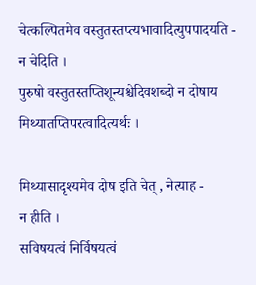चेत्कल्पितमेव वस्तुतस्तप्त्यभावादित्युपपादयति -
न चेदिति ।
पुरुषो वस्तुतस्तप्तिशून्यश्चेदिवशब्दो न दोषाय मिथ्यातप्तिपरत्वादित्यर्थः ।

मिथ्यासादृश्यमेव दोष इति चेत् , नेत्याह -
न हीति ।
सविषयत्वं निर्विषयत्वं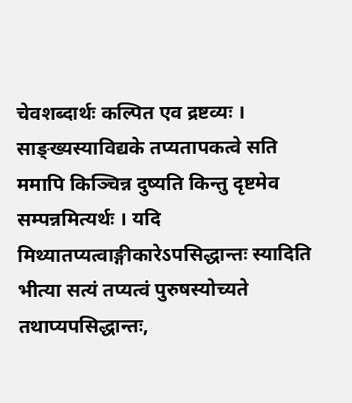चेवशब्दार्थः कल्पित एव द्रष्टव्यः । साङ्ख्यस्याविद्यके तप्यतापकत्वे सति ममापि किञ्चिन्न दुष्यति किन्तु दृष्टमेव सम्पन्नमित्यर्थः । यदि मिथ्यातप्यत्वाङ्गीकारेऽपसिद्धान्तः स्यादिति भीत्या सत्यं तप्यत्वं पुरुषस्योच्यते तथाप्यपसिद्धान्तः,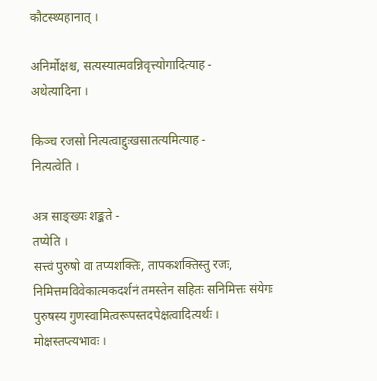कौटस्थ्यहानात् ।

अनिर्मोक्षश्च, सत्यस्यात्मवन्निवृत्त्योगादित्याह -
अथेत्यादिना ।

किञ्च रजसो नित्यत्वाद्दुःखसातत्यमित्याह -
नित्यत्वेति ।

अत्र साङ्ख्यः शङ्कते -
तप्येति ।
सत्त्वं पुरुषो वा तप्यशक्तिः, तापकशक्तिस्तु रजः, निमित्तमविवेकात्मकदर्शनं तमस्तेन सहितः सनिमित्तः संयेगः पुरुषस्य गुणस्वामित्वरूपस्तदपेक्षत्वादित्यर्थः । मोक्षस्तप्त्यभावः ।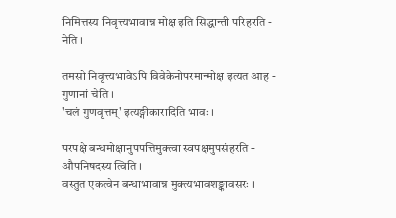निमित्तस्य निवृत्त्यभावान्न मोक्ष इति सिद्धान्ती परिहरति -
नेति ।

तमसो निवृत्त्यभावेऽपि विवेकेनोपरमान्मोक्ष इत्यत आह -
गुणानां चेति ।
'चलं गुणवृत्तम्' इत्यङ्गीकारादिति भावः ।

परपक्षे बन्धमोक्षानुपपत्तिमुक्त्वा स्वपक्षमुपसंहरति -
औपनिषदस्य त्विति ।
वस्तुत एकत्वेन बन्धाभावान्न मुक्त्यभावशङ्कावसरः ।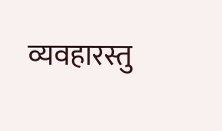व्यवहारस्तु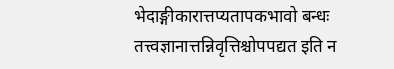भेदाङ्गीकारात्तप्यतापकभावो बन्धः तत्त्वज्ञानात्तन्निवृत्तिश्चोपपद्यत इति न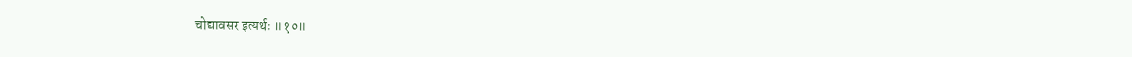चोद्यावसर इत्यर्थः ॥१०॥